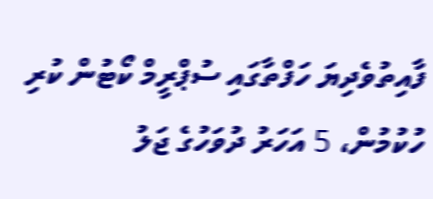ފާއިތުވެދިޔަ ހަފްތާގައި ސުޕްރީމް ކޯޓުން ކުރި ހުކުމުން، 5 އަހަރު ދުވަހުގެ ޖަލު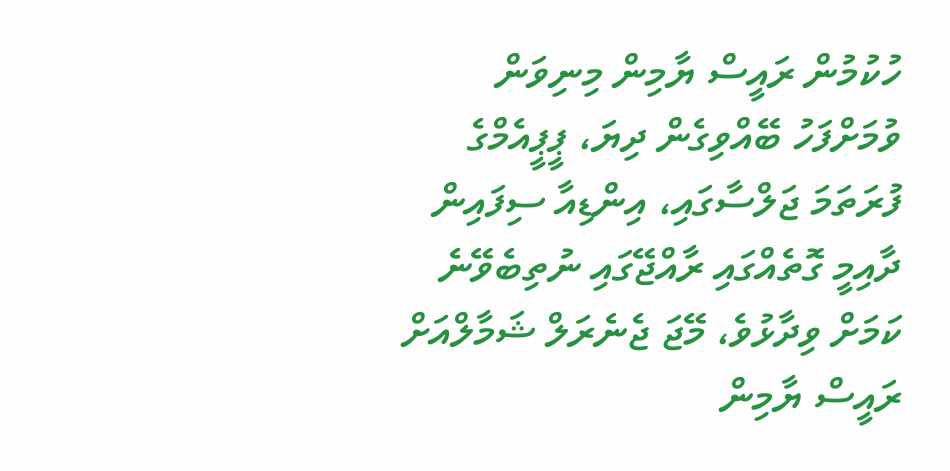ހުކުމުން ރައީސް ޔާމިން މިނިވަން ވުމަށްފަހު ބޭއްވިގެން ދިޔަ، ޕީޕީއެމްގެ ފުރަތަމަ ޖަލްސާގައި، އިންޑިއާ ސިފައިން ދާއިމީ ގޮތެއްގައި ރާއްޖޭގައި ނުތިބެވޭނެ ކަމަށް ވިދާޅުވެ، މޭޖަ ޖެނެރަލް ޝަމާލްއަށް ރައީސް ޔާމިން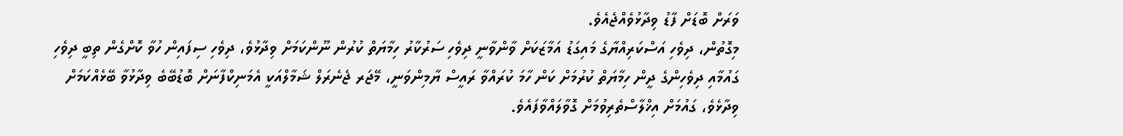ވަރަށް ބޮޑަށް ފާޑު ވިދާޅުވެއްޖެއެވެ.
މިގޮތުން، ދިވެހި އަސްކަރިއްޔާގެ މައިގަޑު އަމާޒަކަށް ވާންވާނީ ދިވެހި ސަރުކާރު ހިމާޔަތް ކުރުން ނޫންކަމަށް ވިދާޅުވެ، ދިވެހި ސިފައިން ހުވާ ކޮށްގެން ތިބީ ދިވެހި ގައުމާއި ދިވެހިންގެ ދީން ހިމާޔަތް ކުރުމަށް ކަން ހާމަ ކުރައްވާ ރައީސް ޔާމިންވަނީ، މޭޖަރ ޖެނެރަލް ޝަމާލްއަކީ އެމަނިކްފާނަށް ބޮޑުބޭބެ ވިދާޅުވާ ބޭޅެއްކަމަށް ވިދާޅެވެ، ގައުމަށް އިޚްލާސްތެރިވުމަށް ގޮވާލައްވާފައެވެ.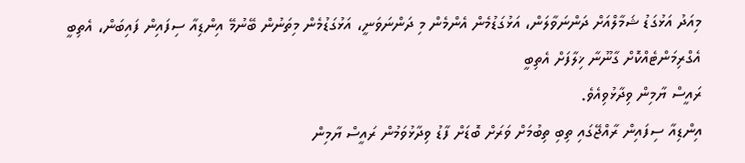މިއަދު އަޅުގަޑު ޝަމާލްއަށް ދަންނަވާލަން، އަޅުގަޑުމެން އެންމެން މި ދަންނަވަނީ، އަޅުގަޑުމެން މިތަނުން ބޭނުމޭ އިންޑިއާ ސިފައިން ފައިބަން، އެތިބީ އެގްރިމަންޓެއްކޮށް ގާނޫނާ ޚިލާފަށް އެތިބީ
ރައީސް ޔާމިން ވިދާޅުވިއެވެ.
އިންޑިއާ ސިފައިން ރާއްޖޭގައި ތިބި ތިބުމަށް ވަރަށް ބޮޑަށް ފާޑު ވިދާޅުވަމުން ރައީސް ޔާމިން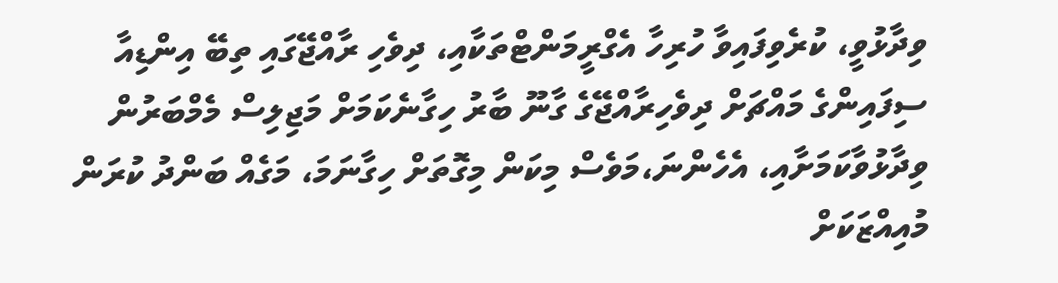ވިދާޅުވީ، ކުރެވިފައިވާ ހުރިހާ އެގްރީމަންޓްތަކާއި، ދިވެހި ރާއްޖޭގައި ތިބޭ އިންޑިއާ ސިފައިންގެ މައްޗަށް ދިވެހިރާއްޖޭގެ ގާނޫ ބާރު ހިގާނެކަމަށް މަޖިލިސް މެމްބަރުން ވިދާޅުވާކަމަށާއި، އެހެންނަ،މަވެސް މިކަން މިގޮތަށް ހިގާނަމަ، މަގެއް ބަންދު ކުރަން މުއިއްޒަކަށް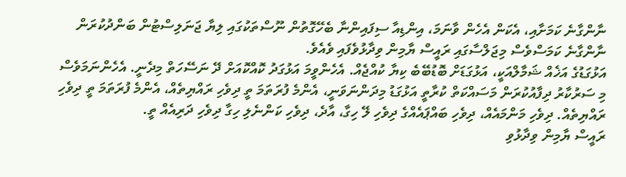ނާންގާނެ ކަމަށާއި، އެކަން އެހެން ވާނަމަ، އިންޑިއާ ސިފައިންނާ ބެހޭގޮތުން ނޫސްތަކުގައި ލިޔާ ޖަނަލިސްޓުން ބަންދުކުރަން ނާންގާނެ ކަމަސްވެސް މިޖަލްސާގައި ރައީސް ޔާމިން ވިދާޅުވެފައި ވެއެވެ.
އަޅުގަޑުގެ އަޚެއް ޝަމާލްއަކީ، އަޅުގަޑަށް ބޮޑުބޭބެ ކިޔާ ކުއްޖެއް. އެހެންވީމަ އަޅުގަދު ކޮއްކޮއަށް ދޭ ނަސޭހަތް މިދެނީ. އެހެންނަމަވެސް މި ސަރުކާރު ދިފާއުކުރަން މަސައްކަތް ކުރާތީ އަޅުގަޑު މިދަންނަވަނީ، އެންމެ ފުރަތަމަ ތީ ދިވެހި ރައްޔިތެއް، އެންމެ ފުރަތަމަ ތީ ދިވެހި ރައްޔިތެއް. ދިވެހި މަންމައެއް، ދިވެހި ބައްޕައެއްގެ ދިވެހި ލޭ ހިގާ، އާދެ، ދިވެހި ކަންނެލި ހިގާ ދިވެހި ދަރިއެއް ތީ.
ރައީސް ޔާމިން ވިދާޅުވި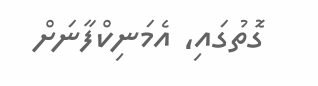ގޮތުގައި، އެމަނިކްފާނަށް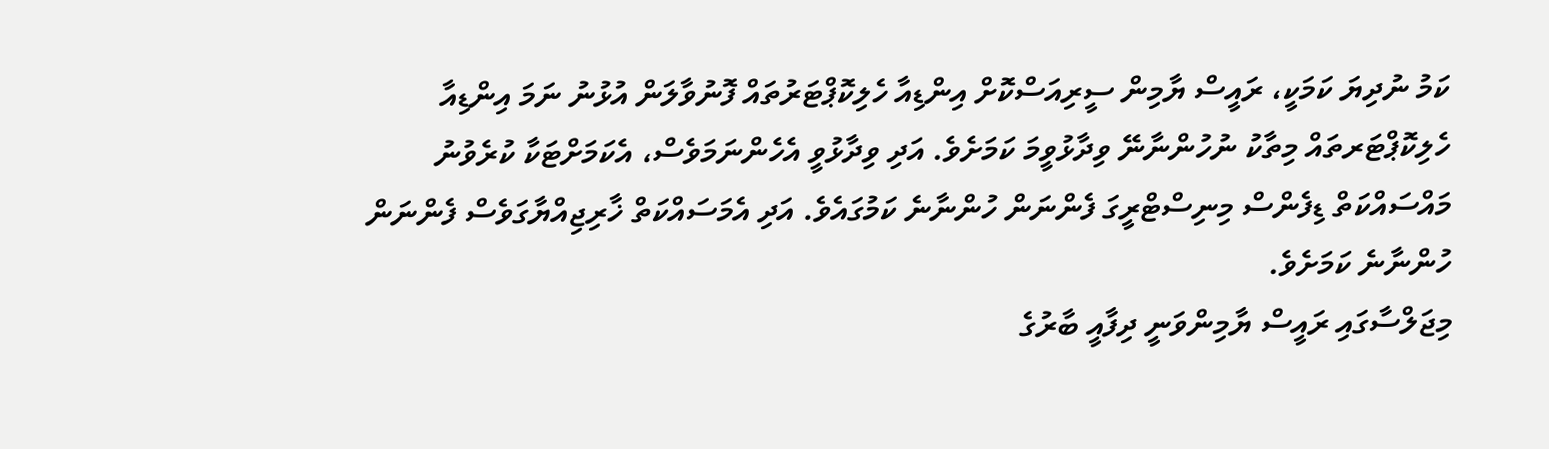ކަމު ނުދިޔަ ކަމަކީ، ރައީސް ޔާމިން ސީރިއަސްކޮށް އިންޑިއާ ހެލިކޮޕްޓަރުތައް ފޮނުވާލަން އުޅުނު ނަމަ އިންޑިއާ ހެލިކޮޕްޓަރތައް މިތާކު ނުހުންނާނޭ ވިދާޅުވީމަ ކަމަށެވެ. އަދި ވިދާޅުވީ އެހެންނަމަވެސް، އެކަމަށްޓަކާ ކުރެވުނު މައްސައްކަތް ޑިފެންސް މިނިސްޓްރީގަ ފެންނަން ހުންނާނެ ކަމުގައެވެ. އަދި އެމަސައްކަތް ޚާރިޖިއްޔާގަވެސް ފެންނަން ހުންނާނެ ކަމަށެވެ.
މިޖަލްސާގައި ރައީސް ޔާމިންވަނީ ދިފާއީ ބާރުގެ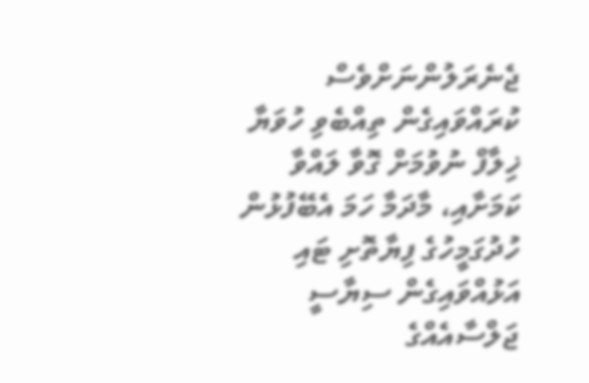ޖެނެރަލުންނަށްވެސް ކުރައްވައިގެން ތިއްބެވި ހުވަޔާ ޚިލާފް ނުވުމަށް ގޮވާ ލައްވާ ކަމަށާއި، މާދަމާ ހަމަ އެބޭފުޅުން ހުދުގަމީހުގެ ފިޔާތޮށި ޓައި އަޅުއްވައިގެން ސިޔާސީ ޖަލްސާއެއްގެ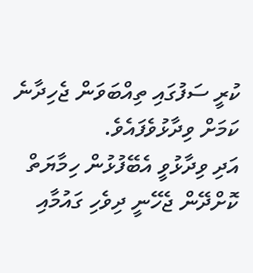ކުރީ ސަފުގައި ތިއްބަވަން ޖެހިދާނެ ކަމަށް ވިދާޅުވެފައެވެ.
އަދި ވިދާޅުވީ އެބޭފުޅުން ހިމާޔަތް ކޮށްދޭން ޖެހޭނީ ދިވެހި ގައުމާއި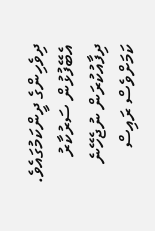ދިވެހިންގެ ދީންކަމުގައެވެ. އެބޭފުޅުން ސަރުކާރު ދިފާއުކުރަން ނުޖެހޭނެ ކަމަށްވެސް ރައިސް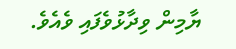ޔާމިން ވިދާޅުވެފައި ވެއެވެ.